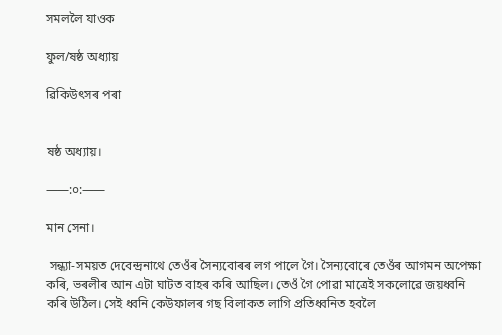সমললৈ যাওক

ফুল/ষষ্ঠ অধ্যায়

ৱিকিউৎসৰ পৰা


ষষ্ঠ অধ্যায়।

⸺:০:⸺

মান সেনা।

 সন্ধ্যা-সময়ত দেবেন্দ্ৰনাথে তেওঁৰ সৈন্যবোৰৰ লগ পালে গৈ। সৈন্যবোৰে তেওঁৰ আগমন অপেক্ষা কৰি, ভৰলীৰ আন এটা ঘাটত বাহৰ কৰি আছিল। তেওঁ গৈ পোৱা মাত্ৰেই সকলোৱে জয়ধ্বনি কৰি উঠিল। সেই ধ্বনি কেউফালৰ গছ বিলাকত লাগি প্ৰতিধ্বনিত হবলৈ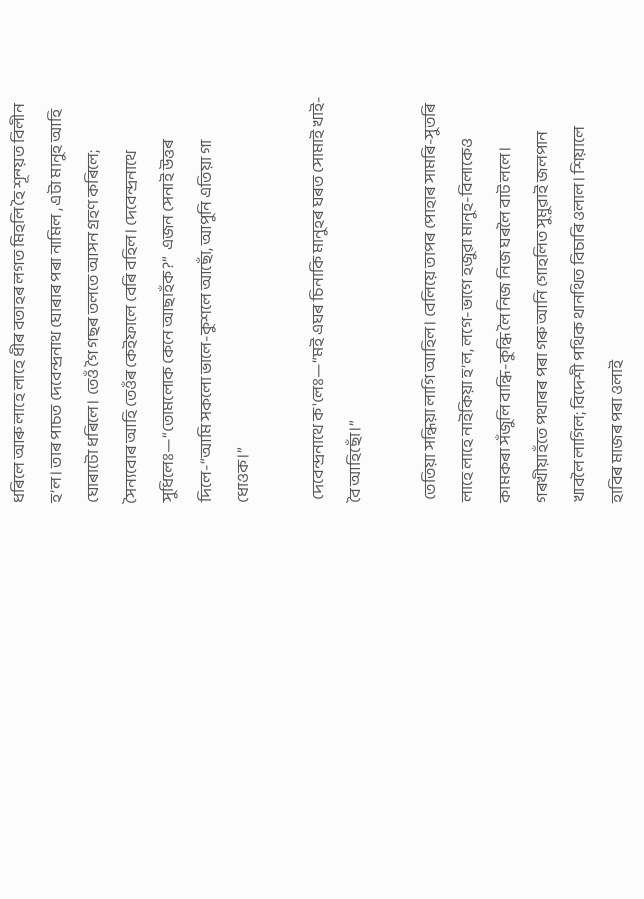ধৰিলে আৰু লাহে লাহে ধীৰ বতাহৰ লগত মিহলি হৈ শূন্য়ত বিলীন হ’ল। তাৰ পাচত দেবেন্দ্ৰনাথ ঘোৰাৰ পৰা নামিল , এটা মানুহ আহি ঘোৰাটো ধৰিলে। তেওঁ গৈ গছৰ তলতে আসন গ্ৰহণ কৰিলে; সৈন্যবোৰ আহি তেওঁৰ কেইফালে বেৰি বহিল। দেবেন্দ্ৰনাথে সুধিলেঃ—“তোমলোক কেনে আছাহঁক?”  এজন সেনাই উত্তৰ দিলে-“আমি সকলো ভালে-কুশলে আছোঁ, আপুনি এতিয়া গা ধোওক।”

 দেবেন্দ্ৰনাথে ক'লেঃ—“মই এঘৰ চিনাকি মানুহৰ ঘৰত সোমাই খাই-বৈ আহিছোঁ।”

 তেতিয়া সন্ধিয়া লাগি আহিল। বেলিয়ে তাপৰ পোহাৰ সামৰি-সুতৰি লাহে লাহে নাইকিয়া হ’ল, লগে-ভাগে হজুৱা মানুহ-বিলাকেও কামকৰা সঁজুলি বান্ধি-কুন্ধি লৈ নিজ নিজ ঘৰলৈ বাট ললে। গৰখীয়াহঁতে পথাৰৰ পৰা গৰু আনি গোহলিত সুমুৱাই জলপান খাবলৈ লাগিল; বিদেশী পথিক থানথিত বিচাৰি ওলাল। শিয়ালে হাবিৰ মাজৰ পৰা ওলাই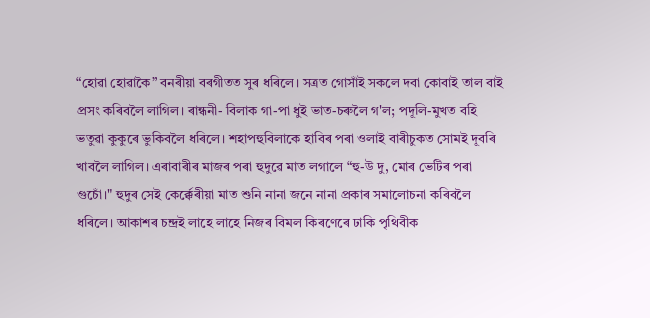“হোৱা হোৱাকৈ” বনৰীয়া বৰগীতত সুৰ ধৰিলে। সত্ৰত গোসাঁই সকলে দবা কোবাই তাল বাই প্ৰসং কৰিবলৈ লাগিল। ৰান্ধনী- বিলাক গা-পা ধুই ভাত-চৰুলৈ গ'ল; পদূলি-মুখত বহি ভতুৱা কুকুৰে ভুকিবলৈ ধৰিলে। শহাপহুবিলাকে হাবিৰ পৰা ওলাই বাৰীচুকত সোমই দূবৰি খাবলৈ লাগিল। এৰাবাৰীৰ মাজৰ পৰা হুদুৱে মাত লগালে “হু-উ দু, মোৰ ভেটিৰ পৰা গুচোঁ।" হুদুৰ সেই কেৰ্ক্কেৰীয়া মাত শুনি নানা জনে নানা প্ৰকাৰ সমালোচনা কৰিবলৈ ধৰিলে। আকাশৰ চন্দ্ৰই লাহে লাহে নিজৰ বিমল কিৰণেৰে ঢাকি পৃথিবীক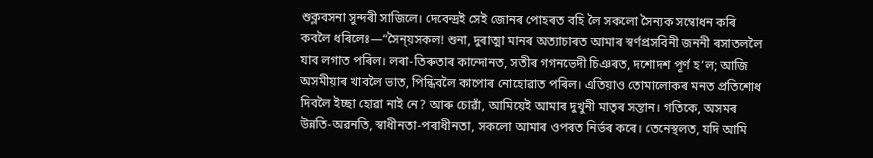শুক্লবসনা সুন্দৰী সাজিলে। দেবেন্দ্ৰই সেই জোনৰ পোহৰত বহি লৈ সকলো সৈন্যক সম্বোধন কৰি কবলৈ ধৰিলেঃ—“সৈন্য়সকল! শুনা, দুৰাত্মা মানৰ অত্যাচাৰত আমাৰ স্বৰ্ণপ্ৰসবিনী জননী ৰসাতললৈ যাব লগাত পৰিল। লৰা-তিৰুতাৰ কান্দোনত, সতীৰ গগনভেদী চিঞৰত, দশোদশ পূৰ্ণ হ’ল; আজি অসমীয়াৰ খাবলৈ ভাত, পিন্ধিবলৈ কাপোৰ নোহোৱাত পৰিল। এতিয়াও তোমালোকৰ মনত প্ৰতিশোধ দিবলৈ ইচ্ছা হোৱা নাই নে? আৰু চোৱাঁ, আমিয়েই আমাৰ দুখুনী মাতৃৰ সন্তান। গতিকে, অসমৰ উন্নতি-অৱনতি, স্বাধীনতা-পৰাধীনতা, সকলো আমাৰ ওপৰত নিৰ্ভৰ কৰে। তেনেস্থলত, যদি আমি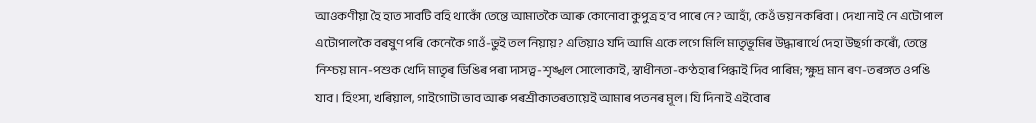আওকণীয়া হৈ হাত সাবটি বহি থাকোঁ তেন্তে আমাতকৈ আৰু কোনোবা কুপুত্ৰ হ'ব পাৰে নে? আহাঁ, কেওঁ ভয় নকৰিবা। দেখা নাই নে এটোপাল এটোপালকৈ বৰষুণ পৰি কেনেকৈ গাওঁ-ভুই তল নিয়ায়? এতিয়াও যদি আমি একে লগে মিলি মাতৃভূমিৰ উদ্ধাৰাৰ্থে দেহা উছৰ্গা কৰোঁ, তেন্তে নিশ্চয় মান-পশুক খেদি মাতৃৰ ডিঙিৰ পৰা দাসত্ব-শৃঙ্খল সোলোকাই, স্বাধীনতা-কণ্ঠহাৰ পিন্ধাই দিব পাৰিম; ক্ষুদ্ৰ মান ৰণ-তৰঙ্গত ওপঙি যাব। হিংসা, খৰিয়াল, গাইগোটা ভাব আৰু পৰশ্ৰীকাতৰতায়েই আমাৰ পতনৰ মূল। যি দিনাই এইবোৰ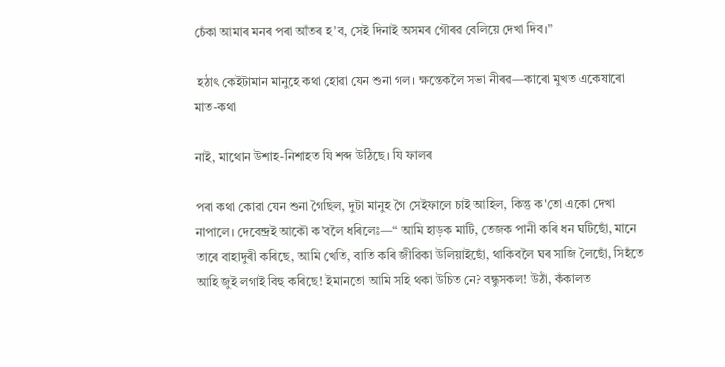চেঁকা আমাৰ মনৰ পৰা আঁতৰ হ’ব, সেই দিনাই অসমৰ গৌৰৱ বেলিয়ে দেখা দিব।”

 হঠাৎ কেইটামান মানুহে কথা হোৱা যেন শুনা গল। ক্ষন্তেকলৈ সভা নীৰৱ—কাৰো মুখত একেষাৰো মাত-কথা

নাই, মাথোন উশাহ-নিশাহত যি শব্দ উঠিছে। যি ফালৰ

পৰা কথা কোৱা যেন শুনা গৈছিল, দুটা মানুহ গৈ সেইফালে চাই আহিল, কিন্তু ক'তো একো দেখা নাপালে। দেবেন্দ্ৰই আকৌ ক’বলৈ ধৰিলেঃ—“ আমি হাড়ক মাটি, তেজক পানী কৰি ধন ঘটিছোঁ, মানে তাৰে বাহাদুৰী কৰিছে, আমি খেতি, বাতি কৰি জীৱিকা উলিয়াইছোঁ, থাকিবলৈ ঘৰ সাজি লৈছোঁ, সিহঁতে আহি জুই লগাই বিহু কৰিছে! ইমানতো আমি সহি থকা উচিত নে? বন্ধুসকল! উঠাঁ, কঁকালত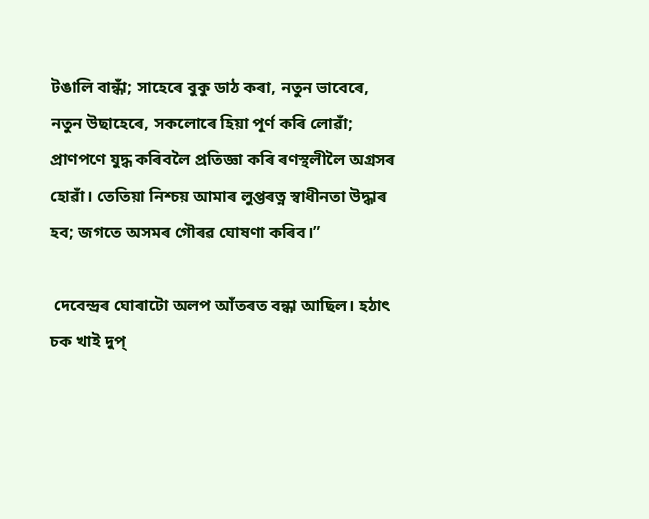টঙালি বান্ধাঁ; সাহেৰে বুকু ডাঠ কৰা, নতুন ভাবেৰে, নতুন উছাহেৰে, সকলোৰে হিয়া পূৰ্ণ কৰি লোৱাঁ; প্ৰাণপণে যুদ্ধ কৰিবলৈ প্ৰতিজ্ঞা কৰি ৰণস্থলীলৈ অগ্ৰসৰ হোৱাঁ। তেতিয়া নিশ্চয় আমাৰ লুপ্তৰত্ন স্বাধীনতা উদ্ধাৰ হব; জগতে অসমৰ গৌৰৱ ঘোষণা কৰিব।”

 দেবেন্দ্ৰৰ ঘোৰাটো অলপ আঁতৰত বন্ধা আছিল। হঠাৎ চক খাই দুপ্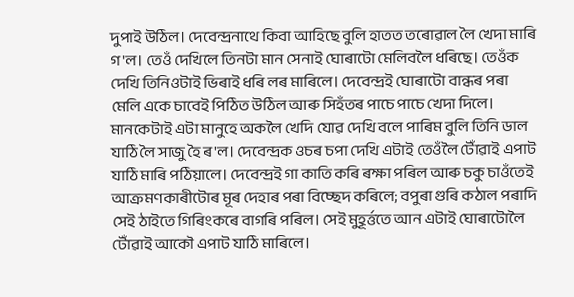দুপাই উঠিল। দেবেন্দ্ৰনাথে কিবা আহিছে বুলি হাতত তৰোৱাল লৈ খেদা মাৰি গ'ল। তেওঁ দেখিলে তিনটা মান সেনাই ঘোৰাটো মেলিবলৈ ধৰিছে। তেওঁক দেখি তিনিওটাই ভিৰাই ধৰি লৰ মাৰিলে। দেবেন্দ্ৰই ঘোৰাটো বান্ধৰ পৰা মেলি একে চাবেই পিঠিত উঠিল আৰু সিহঁতৰ পাচে পাচে খেদা দিলে। মানকেটাই এটা মানুহে অকলৈ খেদি যোৱ দেখি বলে পাৰিম বুলি তিনি ডাল যাঠি লৈ সাজু হৈ ৰ'ল। দেবেন্দ্ৰক ওচৰ চপা দেখি এটাই তেওঁলৈ টোঁৱাই এপাট যাঠি মাৰি পঠিয়ালে। দেবেন্দ্ৰই গা কাতি কৰি ৰক্ষা পৰিল আৰু চকু চাওঁতেই আক্ৰমণকাৰীটোৰ মূৰ দেহাৰ পৰা বিচ্ছেদ কৰিলে; বপুৰা গুৰি কঠাল পৰাদি সেই ঠাইতে গিৰিংকৰে বাগৰি পৰিল। সেই মুহূৰ্ত্ততে আন এটাই ঘোৰাটোলৈ টোঁৱাই আকৌ এপাট যাঠি মাৰিলে।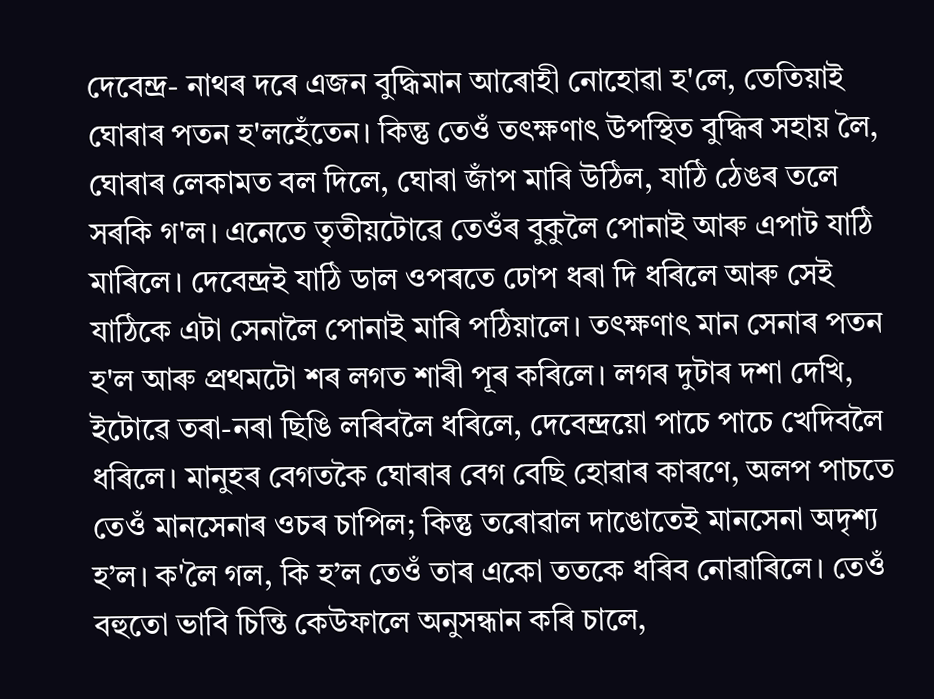দেবেন্দ্ৰ- নাথৰ দৰে এজন বুদ্ধিমান আৰোহী নোহোৱা হ'লে, তেতিয়াই ঘোৰাৰ পতন হ'লহেঁতেন। কিন্তু তেওঁ তৎক্ষণাৎ উপস্থিত বুদ্ধিৰ সহায় লৈ, ঘোৰাৰ লেকামত বল দিলে, ঘোৰা জাঁপ মাৰি উঠিল, যাঠি ঠেঙৰ তলে সৰকি গ'ল। এনেতে তৃতীয়টোৱে তেওঁৰ বুকুলৈ পোনাই আৰু এপাট যাঠি মাৰিলে। দেবেন্দ্ৰই যাঠি ডাল ওপৰতে ঢোপ ধৰা দি ধৰিলে আৰু সেই যাঠিকে এটা সেনালৈ পোনাই মাৰি পঠিয়ালে। তৎক্ষণাৎ মান সেনাৰ পতন হ'ল আৰু প্ৰথমটো শৰ লগত শাৰী পূৰ কৰিলে। লগৰ দুটাৰ দশা দেখি, ইটোৱে তৰা-নৰা ছিঙি লৰিবলৈ ধৰিলে, দেবেন্দ্ৰয়ো পাচে পাচে খেদিবলৈ ধৰিলে। মানুহৰ বেগতকৈ ঘোৰাৰ বেগ বেছি হোৱাৰ কাৰণে, অলপ পাচতে তেওঁ মানসেনাৰ ওচৰ চাপিল; কিন্তু তৰোৱাল দাঙোতেই মানসেনা অদৃশ্য হ’ল। ক'লৈ গল, কি হ’ল তেওঁ তাৰ একো ততকে ধৰিব নোৱাৰিলে। তেওঁ বহুতো ভাবি চিন্তি কেউফালে অনুসন্ধান কৰি চালে,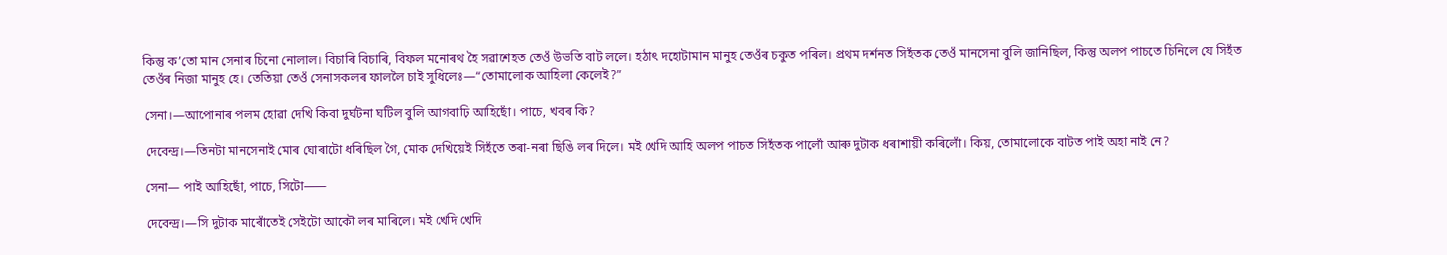কিন্তু ক’তো মান সেনাৰ চিনো নোলাল। বিচাৰি বিচাৰি, বিফল মনোৰথ হৈ সৱাশেহত তেওঁ উভতি বাট ললে। হঠাৎ দহোটামান মানুহ তেওঁৰ চকুত পৰিল। প্ৰথম দৰ্শনত সিহঁতক তেওঁ মানসেনা বুলি জানিছিল, কিন্তু অলপ পাচতে চিনিলে যে সিহঁত তেওঁৰ নিজা মানুহ হে। তেতিয়া তেওঁ সেনাসকলৰ ফাললৈ চাই সুধিলেঃ—“তোমালোক আহিলা কেলেই?”

 সেনা।—আপোনাৰ পলম হোৱা দেখি কিবা দুৰ্ঘটনা ঘটিল বুলি আগবাঢ়ি আহিছোঁ। পাচে, খবৰ কি?

 দেবেন্দ্ৰ।—তিনটা মানসেনাই মোৰ ঘোৰাটো ধৰিছিল গৈ, মোক দেখিয়েই সিহঁতে তৰা-নৰা ছিঙি লৰ দিলে। মই খেদি আহি অলপ পাচত সিহঁতক পালোঁ আৰু দুটাক ধৰাশায়ী কৰিলোঁ। কিয়, তোমালোকে বাটত পাই অহা নাই নে?

 সেনা— পাই আহিছোঁ, পাচে, সিটো⸺

 দেবেন্দ্ৰ।—সি দুটাক মাৰোঁতেই সেইটো আকৌ লৰ মাৰিলে। মই খেদি খেদি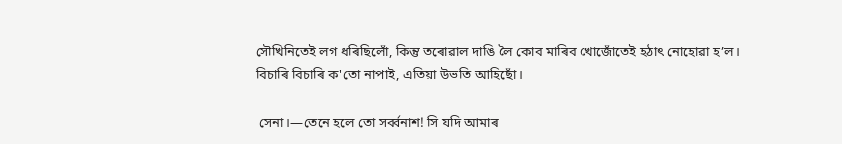সৌখিনিতেই লগ ধৰিছিলোঁ, কিন্তু তৰোৱাল দাঙি লৈ কোব মাৰিব খোজোঁতেই হঠাৎ নোহোৱা হ’ল। বিচাৰি বিচাৰি ক'তো নাপাই, এতিয়া উভতি আহিছোঁ।

 সেনা।—তেনে হলে তো সৰ্ব্বনাশ! সি যদি আমাৰ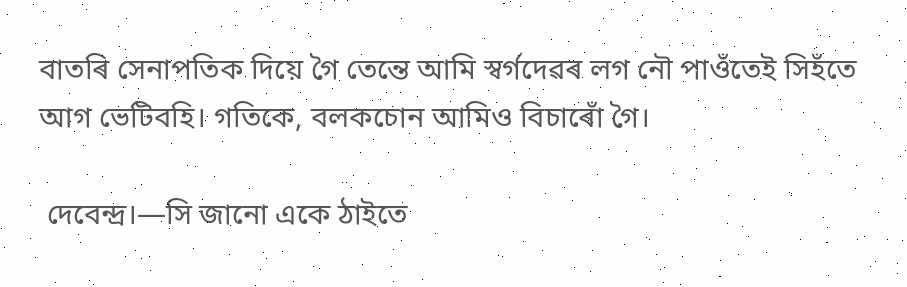বাতৰি সেনাপতিক দিয়ে গৈ তেন্তে আমি স্বৰ্গদেৱৰ লগ নৌ পাওঁতেই সিহঁতে আগ ভেটিবহি। গতিকে, বলকচোন আমিও বিচাৰোঁ গৈ।

 দেবেন্দ্ৰ।—সি জানো একে ঠাইতে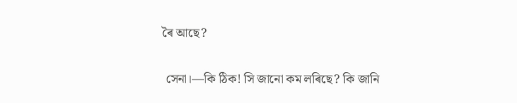ৰৈ আছে?

 সেনা।—কি ঠিক! সি জানো কম লৰিছে? কি জানি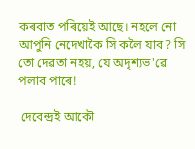কৰবাত পৰিয়েই আছে। নহলে নো আপুনি নেদেখাকৈ সি কলৈ যাব? সি তো দেৱতা নহয়, যে অদৃশ্যভ'ৱে পলাব পাৰে!

 দেবেন্দ্ৰই আকৌ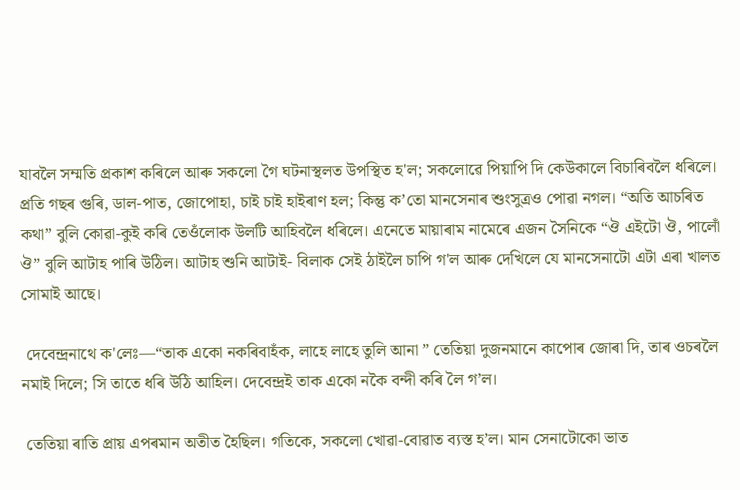যাবলৈ সম্মতি প্ৰকাশ কৰিলে আৰু সকলো গৈ ঘটনাস্থলত উপস্থিত হ'ল; সকলোৱে পিয়াপি দি কেউকালে বিচাৰিবলৈ ধৰিলে। প্ৰতি গছৰ গুৰি, ডাল-পাত, জোপোহা, চাই চাই হাইৰাণ হল; কিন্তু ক’তো মানসেনাৰ শুংসুত্ৰও পোৱা নগল। “অতি আচৰিত কথা” বুলি কোৱা-কুই কৰি তেওঁলোক উলটি আহিবলৈ ধৰিলে। এনেতে মায়াৰাম নামেৰে এজন সৈনিকে “ঔ এইটো ঔ, পালোঁ ঔ” বুলি আটাহ পাৰি উঠিল। আটাহ শুনি আটাই- বিলাক সেই ঠাইলৈ চাপি গ'ল আৰু দেখিলে যে মানসেনাটো এটা এৰা খালত সোমাই আছে।

 দেবেন্দ্ৰনাথে ক'লেঃ—“তাক একো নকৰিবাহঁক, লাহে লাহে তুলি আনা ” তেতিয়া দুজনমানে কাপোৰ জোৰা দি, তাৰ ওচৰলৈ নমাই দিলে; সি তাতে ধৰি উঠি আহিল। দেবেন্দ্ৰই তাক একো নকৈ বন্দী কৰি লৈ গ’ল।

 তেতিয়া ৰাতি প্ৰায় এপৰমান অতীত হৈছিল। গতিকে, সকলো খোৱা-বোৱাত ব্যস্ত হ’ল। মান সেনাটোকো ভাত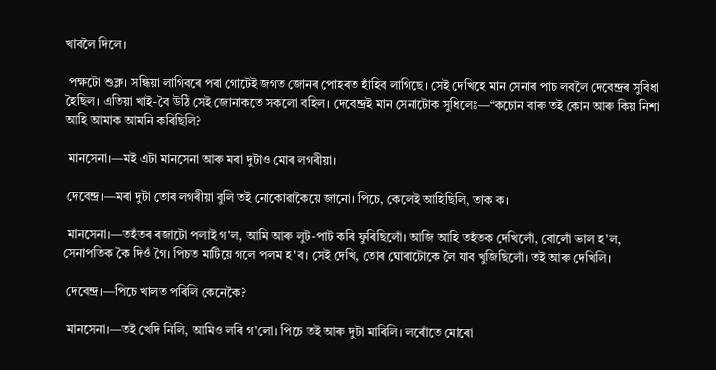খাবলৈ দিলে।

 পক্ষটো শুক্ল। সন্ধিয়া লাগিবৰে পৰা গোটেই জগত জোনৰ পোহৰত হাঁহিব লাগিছে। সেই দেখিহে মান সেনাৰ পাচ লবলৈ দেবেন্দ্ৰৰ সুবিধা হৈছিল। এতিয়া খাই-বৈ উঠি সেই জোনাকতে সকলো বহিল। দেবেন্দ্ৰই মান সেনাটোক সুধিলেঃ—“কচোন বাৰু তই কোন আৰু কিয় নিশা আহি আমাক আমনি কৰিছিলি?

 মানসেনা।—মই এটা মানসেনা আৰু মৰা দুটাও মোৰ লগৰীয়া।

 দেবেন্দ্ৰ।—মৰা দুটা তোৰ লগৰীয়া বুলি তই নোকোৱাকৈয়ে জানো। পিচে, কেলেই আহিছিলি, তাক ক।

 মানসেনা।—তহঁতৰ ৰজাটো পলাই গ'ল, আমি আৰু লুট-পাট কৰি ফুৰিছিলোঁ। আজি আহি তহঁতক দেখিলোঁ, বোলোঁ ভাল হ’ল, সেনাপতিক কৈ দিওঁ গৈ। পিচত মাটিয়ে গলে পলম হ'ব। সেই দেখি, তোৰ ঘোৰাটোকে লৈ যাব খুজিছিলোঁ। তই আৰু দেখিলি।

 দেবেন্দ্ৰ।—পিচে খালত পৰিলি কেনেকৈ?

 মানসেনা।—তই খেদি নিলি, আমিও লৰি গ'লো। পিচে তই আৰু দুটা মাৰিলি। লৰোঁতে মোৰো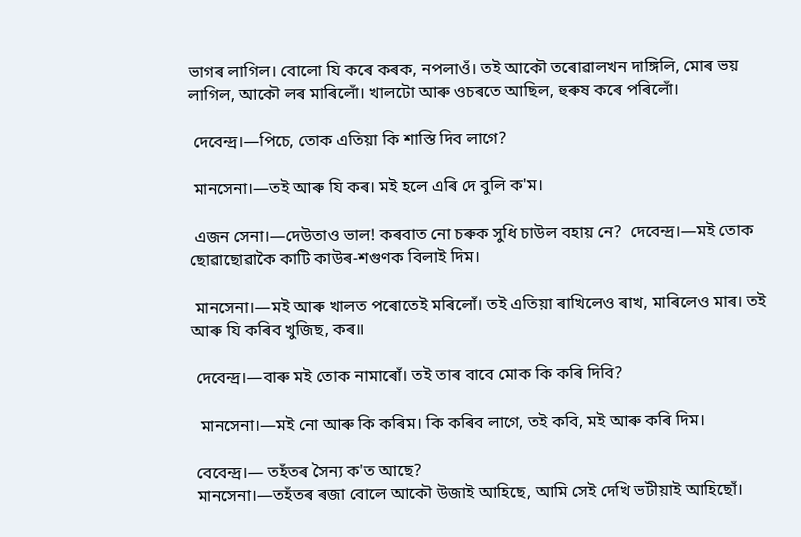ভাগৰ লাগিল। বোলো যি কৰে কৰক, নপলাওঁ। তই আকৌ তৰোৱালখন দাঙ্গিলি, মোৰ ভয় লাগিল, আকৌ লৰ মাৰিলোঁ। খালটো আৰু ওচৰতে আছিল, হুৰুষ কৰে পৰিলোঁ।

 দেবেন্দ্ৰ।—পিচে, তোক এতিয়া কি শাস্তি দিব লাগে?

 মানসেনা।—তই আৰু যি কৰ। মই হলে এৰি দে বুলি ক'ম।

 এজন সেনা।—দেউতাও ভাল! কৰবাত নো চৰুক সুধি চাউল বহায় নে?  দেবেন্দ্ৰ।—মই তোক ছোৱাছোৱাকৈ কাটি কাউৰ-শগুণক বিলাই দিম।

 মানসেনা।—মই আৰু খালত পৰোতেই মৰিলোঁ‌। তই এতিয়া ৰাখিলেও ৰাখ, মাৰিলেও মাৰ। তই আৰু যি কৰিব খুজিছ, কৰ॥

 দেবেন্দ্ৰ।—বাৰু মই তোক নামাৰোঁ‌। তই তাৰ বাবে মোক কি কৰি দিবি?

  মানসেনা।—মই নো আৰু কি কৰিম। কি কৰিব লাগে, তই কবি, মই আৰু কৰি দিম।

 বেবেন্দ্ৰ।— তহঁতৰ সৈন্য ক'ত আছে?
 মানসেনা।—তহঁতৰ ৰজা বোলে আকৌ উজাই আহিছে, আমি সেই দেখি ভটীয়াই আহিছোঁ‌।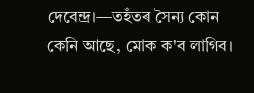দেবেন্দ্ৰ।—তহঁতৰ সৈন্য কোন কেনি আছে, মোক ক'ব লাগিব।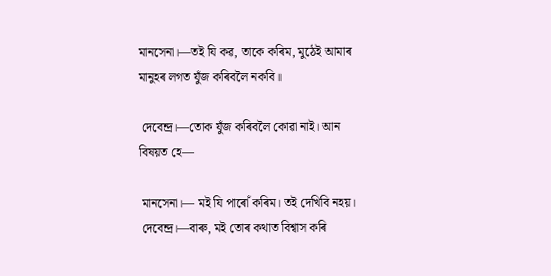মানসেনা।—তই যি কৱ, তাকে কৰিম, মুঠেই আমাৰ মানুহৰ লগত যুঁ‌জ কৰিবলৈ নকবি॥

 দেবেন্দ্ৰ।—তোক যুঁজ কৰিবলৈ কোৱা নাই। আন বিষয়ত হে—

 মানসেনা।— মই যি পাৰোঁ‌ কৰিম। তই দেখিবি নহয়।
 দেবেন্দ্ৰ।—বাৰু, মই তোৰ কথাত বিশ্বাস কৰি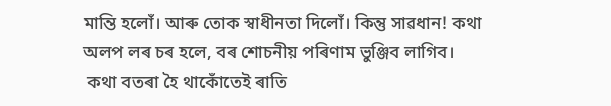মান্তি হলোঁ‌। আৰু তোক স্বাধীনতা দিলোঁ‌। কিন্তু সাৱধান! কথা অলপ লৰ চৰ হলে, বৰ শোচনীয় পৰিণাম ভুঞ্জিব লাগিব।
 কথা বতৰা হৈ থাকোঁতেই ৰাতি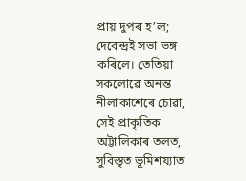প্ৰায় দুপৰ হ’ল; দেবেন্দ্ৰই সভা ভঙ্গ কৰিলে। তেতিয়া সকলোৱে অনন্ত নীলাকাশেৰে চোৱা, সেই প্ৰাকৃতিক অট্টালিকাৰ তলত, সুবিস্তৃত ভূমিশয্যাত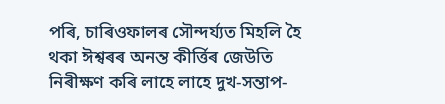পৰি, চাৰিওফালৰ সৌন্দৰ্য্যত মিহলি হৈ থকা ঈশ্বৰৰ অনন্ত কীৰ্ত্তিৰ জেউতি নিৰীক্ষণ কৰি লাহে লাহে দুখ-সন্তাপ-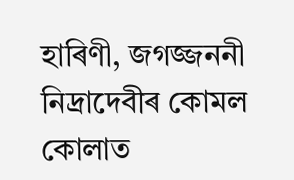হাৰিণী, জগজ্জননী নিদ্ৰাদেবীৰ কোমল কোলাত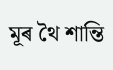মূৰ থৈ শান্তি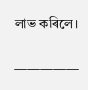লাভ কৰিলে।

—————